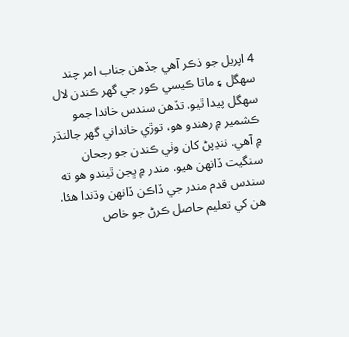4 اپريل جو ذڪر آهي جڏهن جناب امر چند سهگل ۽ ماتا ڪيسي ڪور جي گهر ڪندن لال سهگل پيدا ٿيو. تڏهن سندس خاندا جمو ڪشمير ۾ رهندو هو، توڙي خانداني گهر جالنڌر ۾ آهي. ننڍپڻ کان وٺي ڪندن جو رجحان سنگيت ڏانهن هيو. مندر ۾ ڀجن ٿيندو هو ته سندس قدم مندر جي ڏاڪن ڏانهن وڌندا هئا. هن کي تعليم حاصل ڪرڻ جو خاص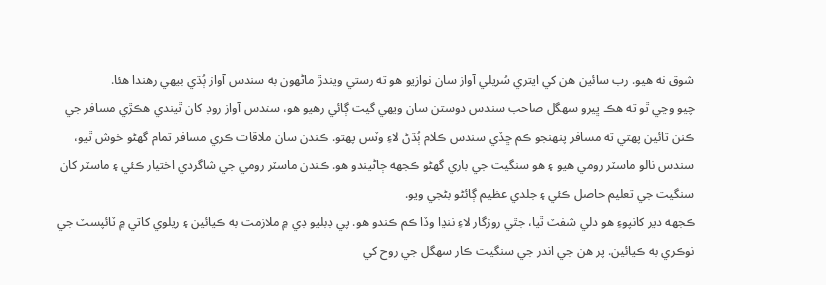شوق نه هيو. رب سائين هن کي ايتري سُريلي آواز سان نوازيو هو ته رستي ويندڙ ماڻهون به سندس آواز ٻُڌي بيهي رهندا هئا.
چيو وڃي ٿو ته هڪ ڀيرو سهگل صاحب سندس دوستن سان ويهي گيت ڳائي رهيو هو، سندس آواز روڊ کان ٿيندي هڪڙي مسافر جي ڪنن تائين پهتي ته مسافر پنهنجو ڪم ڇڏي سندس ڪلام ٻُڌڻ لاءِ وٽس پهتو. ڪندن سان ملاقات ڪري مسافر تمام گهڻو خوش ٿيو، سندس نالو ماسٽر رومي هيو ۽ هو سنگيت جي باري گهڻو ڪجهه ڄاڻيندو هو. ڪندن ماسٽر رومي جي شاگردي اختيار ڪئي ۽ ماسٽر کان سنگيت جي تعليم حاصل ڪئي ۽ جلدي عظيم ڳائڻو بڻجي ويو.
ڪجهه دير کانپوءِ هو دلي شفٽ ٿيا، جٿي روزگار لاءِ ننڍا وڏا ڪم ڪندو هو. پي ڊبليو ڊي ۾ ملازمت به ڪيائين ۽ ريلوي کاتي ۾ ٽائپسٽ جي نوڪري به ڪيائين. پر هن جي اندر جي سنگيت ڪار سهگل جي روح کي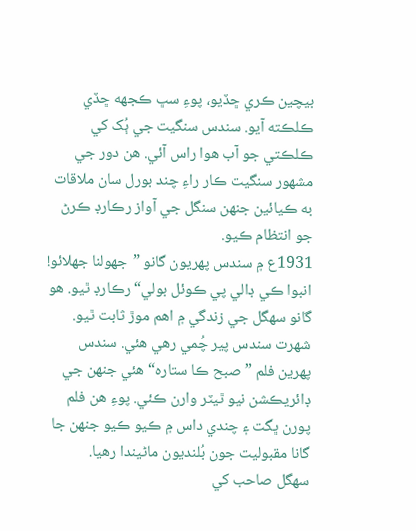بيچين ڪري ڇڏيو، پوءِ سڀ ڪجهه ڇڏي ڪلڪته آيو. سندس سنگيت جي ٻُک کي ڪلڪتي جو آب هوا راس آئي. هن دور جي مشهور سنگيت ڪار راءِ چند بورل سان ملاقات به ڪيائين جنهن سنگل جي آواز رڪارڊ ڪرڻ جو انتظام ڪيو.
1931ع ۾ سندس پهريون گانو ”جھولنا جھلائو! انبوا ڪي ڊالي پي ڪوئل بولي“ رڪارڊ ٿيو. هو گانو سهگل جي زندگي ۾ اهم موڙ ثابت ٿيو. شهرت سندس پير چُمي رهي هئي. سندس پهرين فلم ”صبح ڪا ستاره“ هئي جنهن جي ڊائريڪشن نيو ٿيٽر وارن ڪئي. پوءِ هن فلم پورن ڀگت ۽ چندي داس ۾ ڪيو ڪيو جنهن جا گانا مقبوليت جون بُلنديون ماڻيندا رهيا.
سهگل صاحب کي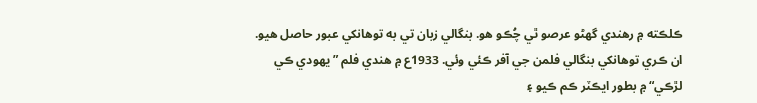ڪلڪته ۾ رهندي گهڻو عرصو ٿي چُڪو هو. بنگالي زبان تي به توهانکي عبور حاصل هيو. ان ڪري توهانکي بنگالي فلمن جي آفر ڪئي وئي. 1933ع ۾ هندي فلم ”يهودي ڪي لڙڪي“ ۾ بطور ايڪٽر ڪم ڪيو ۽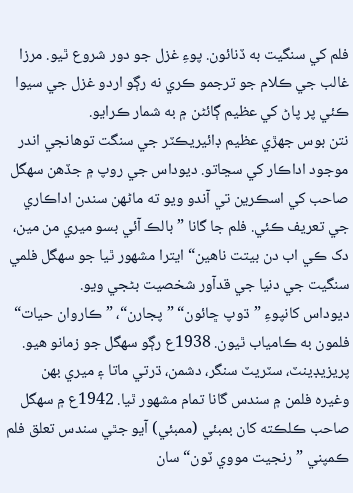فلم کي سنگيت به ڏنائون. پوءِ غزل جو دور شروع ٿيو. مرزا غالب جي ڪلام جو ترجمو ڪري نه رڳو اردو غزل جي سيوا ڪئي پر پاڻ کي عظيم ڳائڻن ۾ به شمار ڪرايو.
نتن بوس جهڙي عظيم ڊائيريڪٽر جي سنگت توهانجي اندر موجود اداڪار کي سڃاتو. ديوداس جي روپ ۾ جڏهن سهگل صاحب کي اسڪرين تي آندو ويو ته ماڻهن سندن اداڪاري جي تعريف ڪئي. فلم جا گانا ”بالڪ آئي بسو ميري من مين، دک ڪي اب دن بيتت ناهين“ ايترا مشهور ٿيا جو سهگل فلمي سنگيت جي دنيا جي قدآور شخصيت بڻجي ويو.
ديوداس کانپوءِ ”ڌوپ ڇائون“ ”پجارن“، ”ڪاروان حيات“ فلمون به ڪامياب ٿيون. 1938ع رڳو سهگل جو زمانو هيو. پريزيڊينٽ، سٽريٽ سنگر، دشمن، ڌرتي ماتا ۽ ميري بهن وغيره فلمن ۾ سندس گانا تمام مشهور ٿيا. 1942ع ۾ سهگل صاحب ڪلڪته کان بمبئي (ممبئي) آيو جٿي سندس تعلق فلم ڪمپني ”رنجيت مووي ٽون“ سان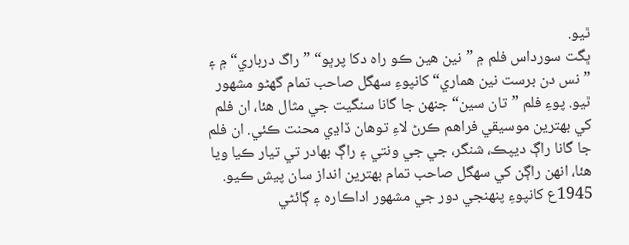ٿيو.
ڀگت سورداس فلم ۾ ”نين هين ڪو راه دکا پرڀو“ ”راگ درباري“ ۾ ۽ ”نس دن برست نين هماري“ کانپوءِ سهگل صاحب تمام گهڻو مشهور ٿيو. پوءِ فلم ”تان سين“ جنهن جا گانا سنگيت جي مثال هئا، ان فلم کي بهترين موسيقي فراهم ڪرڻ لاءِ توهان ڏاڍي محنت ڪئي. ان فلم جا گانا راڳ ديپڪ، شنگر، جي جي ونتي ۽ راڳ بهادر تي تيار ڪيا ويا هئا، انهن راڳن کي سهگل صاحب تمام بهترين انداز سان پيش ڪيو.
1945ع کانپوءِ پنهنجي دور جي مشهور اداڪاره ۽ ڳائڻي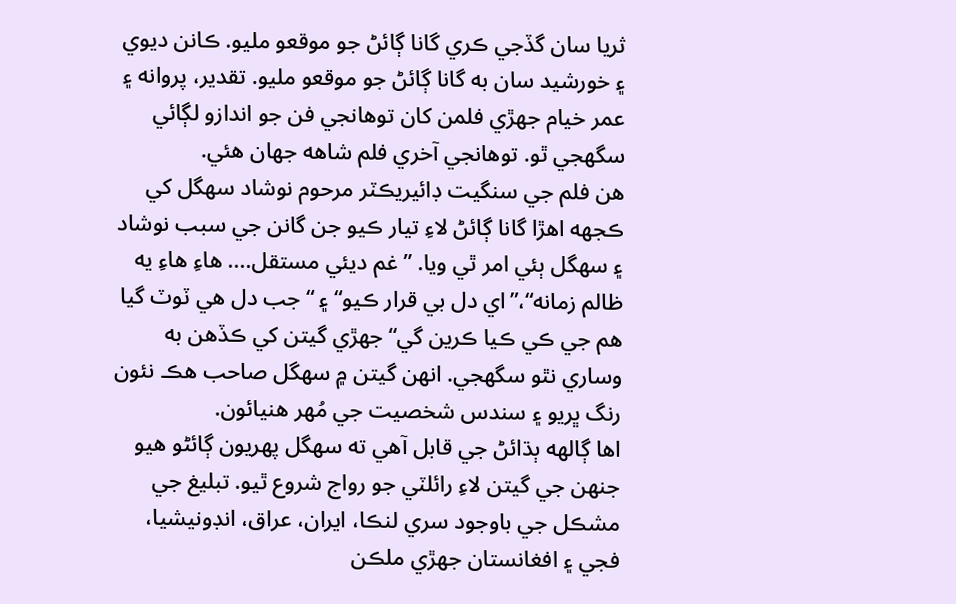ثريا سان گڏجي ڪري گانا ڳائڻ جو موقعو مليو. ڪانن ديوي ۽ خورشيد سان به گانا ڳائڻ جو موقعو مليو. تقدير، پروانه ۽ عمر خيام جهڙي فلمن کان توهانجي فن جو اندازو لڳائي سگهجي ٿو. توهانجي آخري فلم شاهه جهان هئي.
هن فلم جي سنگيت ڊائيريڪٽر مرحوم نوشاد سهگل کي ڪجهه اهڙا گانا ڳائڻ لاءِ تيار ڪيو جن گانن جي سبب نوشاد ۽ سهگل ٻئي امر ٿي ويا. ”غم ديئي مستقل.... هاءِ هاءِ يه ظالم زمانه“،”اي دل بي قرار ڪيو“ ۽ “جب دل هي ٽوٽ گيا هم جي ڪي ڪيا ڪرين گي“ جهڙي گيتن کي ڪڏهن به وساري نٿو سگهجي. انهن گيتن ۾ سهگل صاحب هڪ نئون رنگ ڀريو ۽ سندس شخصيت جي مُهر هنيائون.
اها ڳالهه ٻڌائڻ جي قابل آهي ته سهگل پهريون ڳائڻو هيو جنهن جي گيتن لاءِ رائلٽي جو رواج شروع ٿيو. تبليغ جي مشڪل جي باوجود سري لنڪا، ايران، عراق، انڊونيشيا، فجي ۽ افغانستان جهڙي ملڪن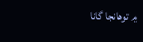۾ توهانجا گانا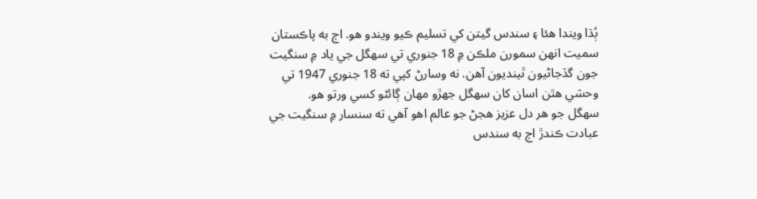ٻُڌا ويندا هئا ۽ سندس گيتن کي تسليم ڪيو ويندو هو. اڄ به پاڪستان سميت انهن سمورن ملڪن ۾ 18 جنوري تي سهگل جي ياد ۾ سنگيت جون گڏجاڻيون ٿينديون آهن. نه وسارڻ کپي ته 18 جنوري 1947 تي وحشي هٿن اسان کان سهگل جهڙو مهان ڳائڻو کسي ورتو هو.
سهگل جو هر دل عزيز هجڻ جو عالم اهو آهي ته سنسار ۾ سنگيت جي عبادت ڪندڙ اڄ به سندس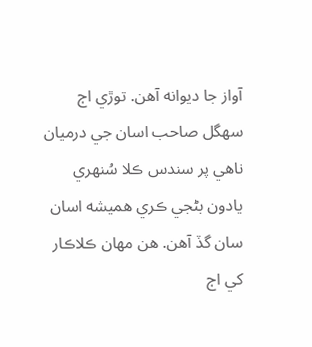آواز جا ديوانه آهن. توڙي اڄ سهگل صاحب اسان جي درميان ناهي پر سندس ڪلا سُنهري يادون بڻجي ڪري هميشه اسان سان گڏ آهن. هن مهان ڪلاڪار کي اڄ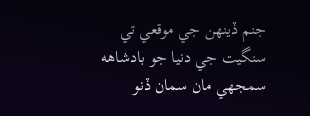جنم ڏينهن جي موقعي تي سنگيت جي دنيا جو بادشاهه سمجهي مان سمان ڏنو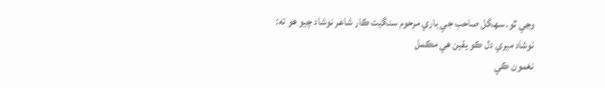وڃي ٿو. سهگل صاحب جي باري مرحوم سنگيت ڪار شاعر نوشاد چيو هو ته:
نوشاد ميري دل ڪو يقين هي مڪمل
نغمون ڪي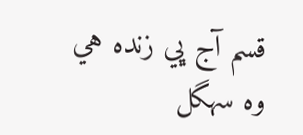قسم آج ڀي زنده هي وه سهگل